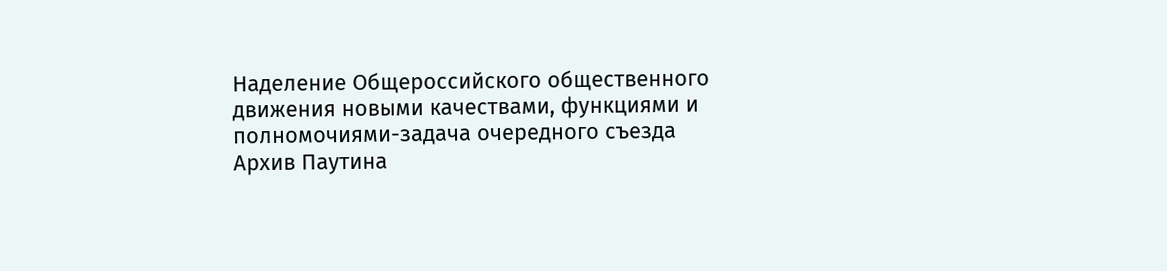Наделение Общероссийского общественного движения новыми качествами, функциями и полномочиями-задача очередного съезда
Архив Паутина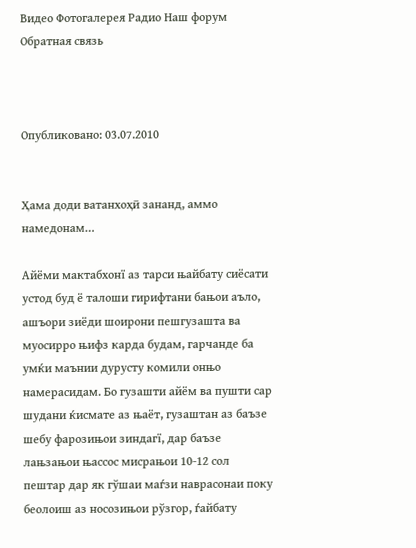Видео Фотогалерея Радио Наш форум Обратная связь



Опубликовано: 03.07.2010


Ҳама доди ватанхоҳӣ зананд, аммо намедонам…

Айёми мактабхонї аз тарси њайбату сиёсати устод буд ё талоши гирифтани бањои аъло, ашъори зиёди шоирони пешгузашта ва муосирро њифз карда будам, гарчанде ба умќи маънии дурусту комили онњо намерасидам. Бо гузашти айём ва пушти сар шудани ќисмате аз њаёт, гузаштан аз баъзе шебу фарозињои зиндагї, дар баъзе лањзањои њассос мисрањои 10-12 сол пештар дар як гўшаи маѓзи наврасонаи поку беолоиш аз носозињои рўзгор, ѓайбату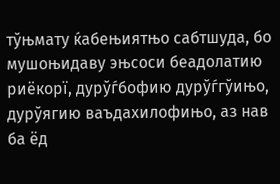тўњмату ќабењиятњо сабтшуда, бо мушоњидаву эњсоси беадолатию риёкорї, дурўѓбофию дурўѓгўињо, дурўягию ваъдахилофињо, аз нав ба ёд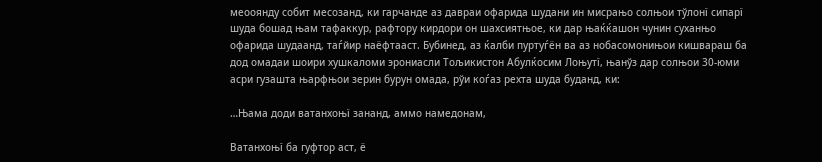меооянду собит месозанд, ки гарчанде аз давраи офарида шудани ин мисрањо солњои тўлонї сипарї шуда бошад њам тафаккур, рафтору кирдори он шахсиятњое, ки дар њаќќашон чунин суханњо офарида шудаанд, таѓйир наёфтааст. Бубинед, аз ќалби пуртуѓён ва аз нобасомонињои кишвараш ба дод омадаи шоири хушкаломи эрониасли Тољикистон Абулќосим Лоњутї, њанўз дар солњои 30-юми асри гузашта њарфњои зерин бурун омада, рўи коѓаз рехта шуда буданд, ки:

…Њама доди ватанхоњї зананд, аммо намедонам,

Ватанхоњї ба гуфтор аст, ё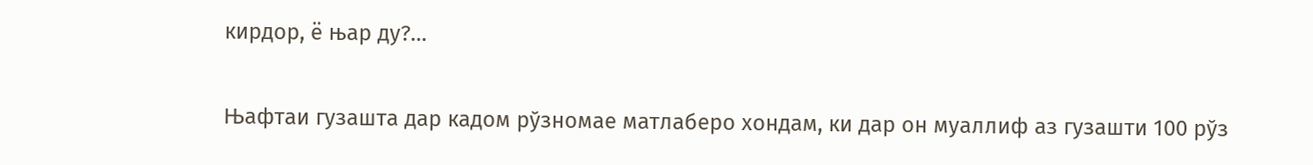кирдор, ё њар ду?…

Њафтаи гузашта дар кадом рўзномае матлаберо хондам, ки дар он муаллиф аз гузашти 100 рўз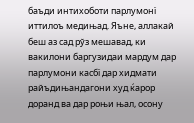баъди интихоботи парлумонї иттилоъ медињад. Яъне, аллакай беш аз сад рўз мешавад, ки вакилони баргузидаи мардум дар парлумони касбї дар хидмати райъдињандагони худ ќарор доранд ва дар роњи њал, осону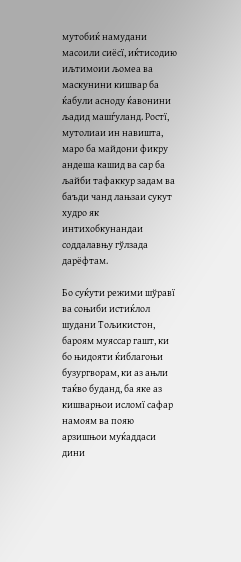мутобиќ намудани масоили сиёсї, иќтисодию иљтимоии љомеа ва маскунини кишвар ба ќабули асноду ќавонини љадид машѓуланд. Ростї, мутолиаи ин навишта, маро ба майдони фикру андеша кашид ва сар ба љайби тафаккур задам ва баъди чанд лањзаи сукут худро як интихобкунандаи соддалавњу гўлзада дарёфтам.

Бо суќути режими шўравї ва соњиби истиќлол шудани Тољикистон, бароям муяссар гашт, ки бо њидояти ќиблагоњи бузургворам, ки аз ањли таќво буданд, ба яке аз кишварњои исломї сафар намоям ва пояю арзишњои муќаддаси дини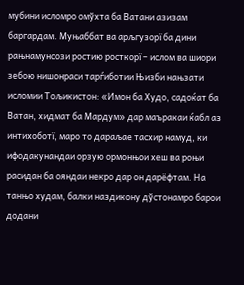мубини исломро омўхта ба Ватани азизам баргардам. Муњаббат ва арљгузорї ба дини рањнамунсози ростию росткорї – ислом ва шиори зебою нишонраси тарѓиботии Њизби нањзати исломии Тољикистон: «Имон ба Худо, садоќат ба Ватан, хидмат ба Мардум» дар маъракаи ќабл аз интихоботї, маро то дараљае тасхир намуд, ки ифодакунандаи орзую ормонњои хеш ва роњи расидан ба ояндаи некро дар он дарёфтам. На танњо худам, балки наздикону дўстонамро барои додани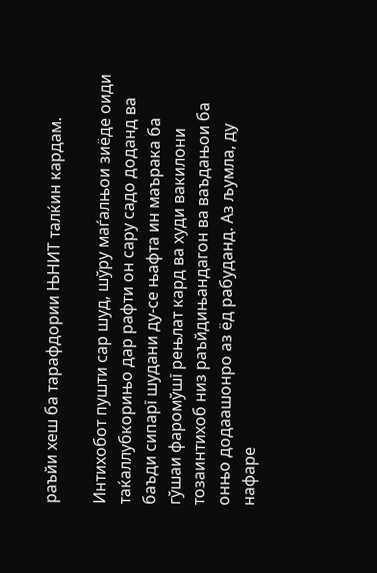раъйи хеш ба тарафдории ЊНИТ талќин кардам.

Интихобот пушти сар шуд, шўру маѓалњои зиёде оиди таќаллубкорињо дар рафти он сару садо доданд ва баъди сипарї шудани ду-се њафта ин маърака ба гўшаи фаромўшї рењлат кард ва худи вакилони тозаинтихоб низ раъйдињандагон ва ваъдањои ба онњо додаашонро аз ёд рабуданд. Аз љумла, ду нафаре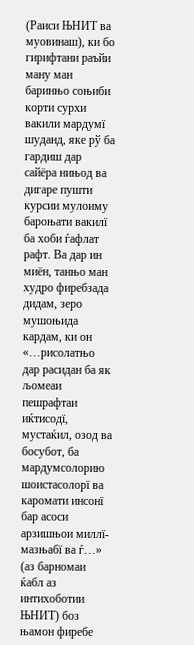(Раиси ЊНИТ ва муовинаш), ки бо гирифтани раъйи ману ман баринњо соњиби корти сурхи вакили мардумї шуданд, яке рў ба гардиш дар сайёра нињод ва дигаре пушти курсии мулоиму бароњати вакилї ба хоби ѓафлат рафт. Ва дар ин миён, танњо ман худро фиребзада дидам, зеро мушоњида кардам, ки он «…рисолатњо дар расидан ба як љомеаи пешрафтаи иќтисодї, мустаќил, озод ва босубот, ба мардумсолорию шоистасолорї ва каромати инсонї бар асоси арзишњои миллї-мазњабї ва ѓ…» (аз барномаи ќабл аз интихоботии ЊНИТ) боз њамон фиребе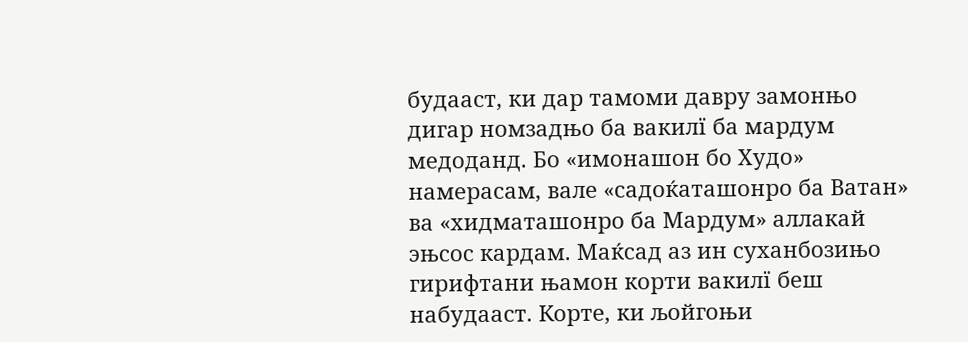будааст, ки дар тамоми давру замонњо дигар номзадњо ба вакилї ба мардум медоданд. Бо «имонашон бо Худо» намерасам, вале «садоќаташонро ба Ватан» ва «хидматашонро ба Мардум» аллакай эњсос кардам. Маќсад аз ин суханбозињо гирифтани њамон корти вакилї беш набудааст. Корте, ки љойгоњи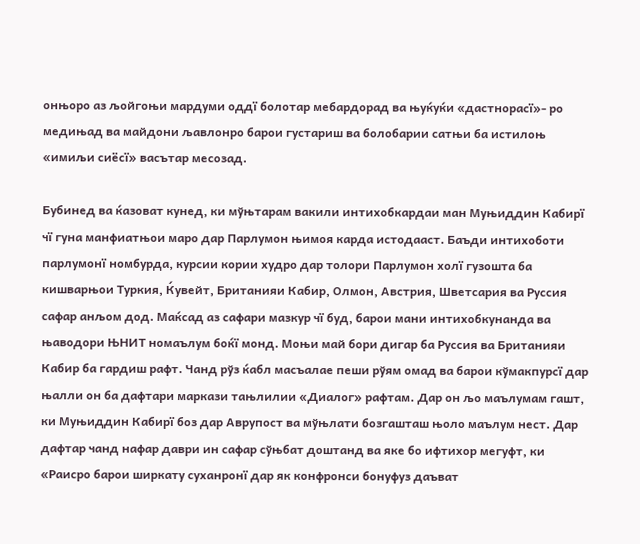онњоро аз љойгоњи мардуми оддї болотар мебардорад ва њуќуќи «дастнорасї»- ро медињад ва майдони љавлонро барои густариш ва болобарии сатњи ба истилоњ «имиљи сиёсї» васътар месозад.

Бубинед ва ќазоват кунед, ки мўњтарам вакили интихобкардаи ман Муњиддин Кабирї чї гуна манфиатњои маро дар Парлумон њимоя карда истодааст. Баъди интихоботи парлумонї номбурда, курсии кории худро дар толори Парлумон холї гузошта ба кишварњои Туркия, Ќувейт, Британияи Кабир, Олмон, Австрия, Шветсария ва Руссия сафар анљом дод. Маќсад аз сафари мазкур чї буд, барои мани интихобкунанда ва њаводори ЊНИТ номаълум боќї монд. Моњи май бори дигар ба Руссия ва Британияи Кабир ба гардиш рафт. Чанд рўз ќабл масъалае пеши рўям омад ва барои кўмакпурсї дар њалли он ба дафтари маркази тањлилии «Диалог» рафтам. Дар он љо маълумам гашт, ки Муњиддин Кабирї боз дар Аврупост ва мўњлати бозгашташ њоло маълум нест. Дар дафтар чанд нафар даври ин сафар сўњбат доштанд ва яке бо ифтихор мегуфт, ки «Раисро барои ширкату суханронї дар як конфронси бонуфуз даъват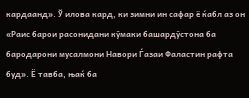кардаанд». Ў илова кард, ки зимни ин сафар ё ќабл аз он «Раис барои расонидани кўмаки башардўстона ба бародарони мусалмони Навори Ѓазаи Фаластин рафта буд». Ё тавба, њаќ ба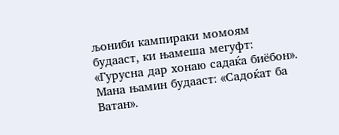љониби кампираки момоям будааст, ки њамеша мегуфт: «Гурусна дар хонаю садаќа биёбон». Мана њамин будааст: «Садоќат ба Ватан».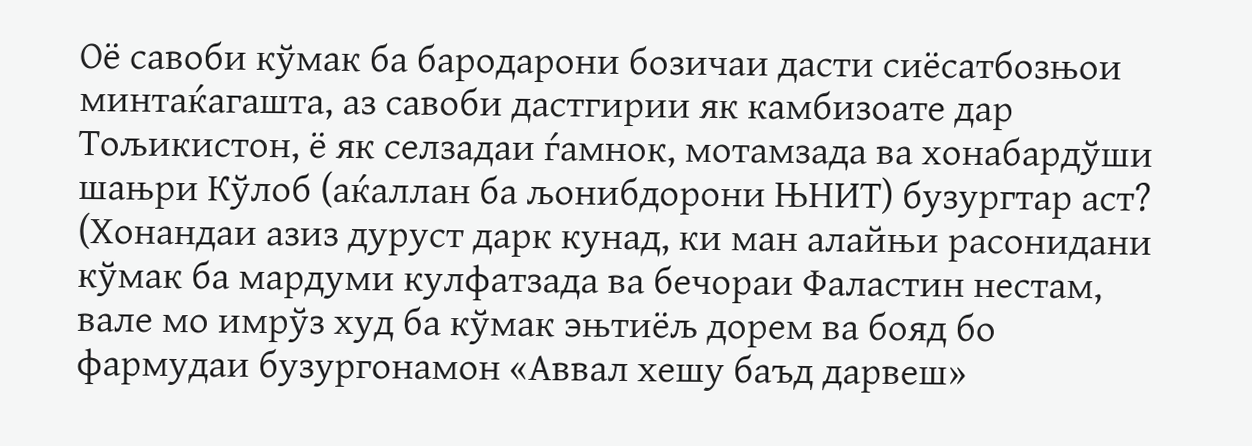Оё савоби кўмак ба бародарони бозичаи дасти сиёсатбозњои минтаќагашта, аз савоби дастгирии як камбизоате дар Тољикистон, ё як селзадаи ѓамнок, мотамзада ва хонабардўши шањри Кўлоб (аќаллан ба љонибдорони ЊНИТ) бузургтар аст? (Хонандаи азиз дуруст дарк кунад, ки ман алайњи расонидани кўмак ба мардуми кулфатзада ва бечораи Фаластин нестам, вале мо имрўз худ ба кўмак эњтиёљ дорем ва бояд бо фармудаи бузургонамон «Аввал хешу баъд дарвеш»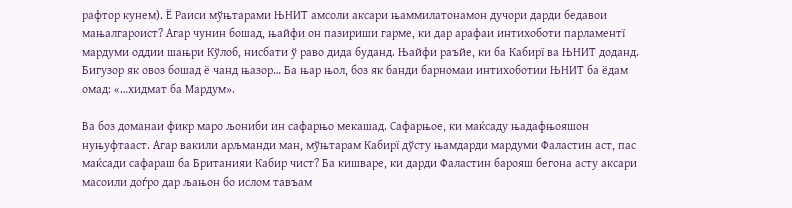рафтор кунем). Ё Раиси мўњтарами ЊНИТ амсоли аксари њаммилатонамон дучори дарди бедавои мањалгароист? Агар чунин бошад, њайфи он пазириши гарме, ки дар арафаи интихоботи парламентї мардуми оддии шањри Кўлоб, нисбати ў раво дида буданд. Њайфи раъйе, ки ба Кабирї ва ЊНИТ доданд. Бигузор як овоз бошад ё чанд њазор… Ба њар њол, боз як банди барномаи интихоботии ЊНИТ ба ёдам омад: «…хидмат ба Мардум».

Ва боз доманаи фикр маро љониби ин сафарњо мекашад. Сафарњое, ки маќсаду њадафњояшон нуњуфтааст. Агар вакили арљманди ман, мўњтарам Кабирї дўсту њамдарди мардуми Фаластин аст, пас маќсади сафараш ба Британияи Кабир чист? Ба кишваре, ки дарди Фаластин барояш бегона асту аксари масоили доѓро дар љањон бо ислом тавъам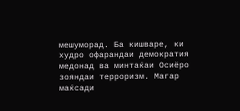мешуморад. Ба кишваре, ки худро офарандаи демократия медонад ва минтаќаи Осиёро зояндаи терроризм. Магар маќсади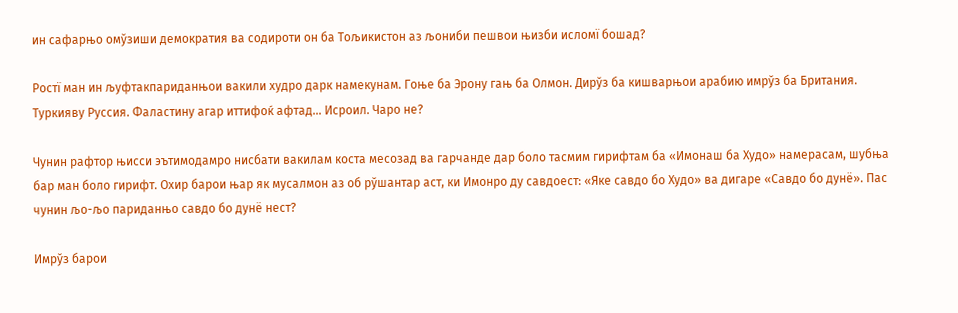ин сафарњо омўзиши демократия ва содироти он ба Тољикистон аз љониби пешвои њизби исломї бошад?

Ростї ман ин љуфтакпариданњои вакили худро дарк намекунам. Гоње ба Эрону гањ ба Олмон. Дирўз ба кишварњои арабию имрўз ба Британия. Туркияву Руссия. Фаластину агар иттифоќ афтад… Исроил. Чаро не?

Чунин рафтор њисси эътимодамро нисбати вакилам коста месозад ва гарчанде дар боло тасмим гирифтам ба «Имонаш ба Худо» намерасам, шубња бар ман боло гирифт. Охир барои њар як мусалмон аз об рўшантар аст, ки Имонро ду савдоест: «Яке савдо бо Худо» ва дигаре «Савдо бо дунё». Пас чунин љо-љо париданњо савдо бо дунё нест?

Имрўз барои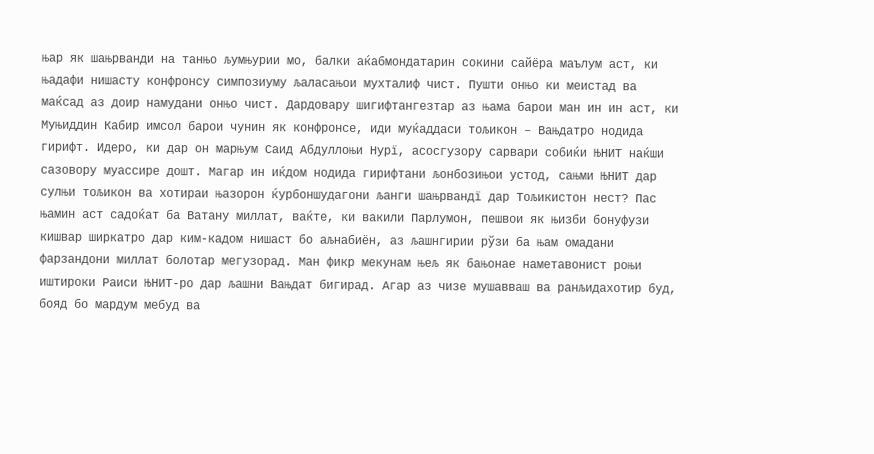њар як шањрванди на танњо љумњурии мо, балки аќабмондатарин сокини сайёра маълум аст, ки њадафи нишасту конфронсу симпозиуму љаласањои мухталиф чист. Пушти онњо ки меистад ва маќсад аз доир намудани онњо чист. Дардовару шигифтангезтар аз њама барои ман ин ин аст, ки Муњиддин Кабир имсол барои чунин як конфронсе, иди муќаддаси тољикон – Вањдатро нодида гирифт. Идеро, ки дар он марњум Саид Абдуллоњи Нурї, асосгузору сарвари собиќи ЊНИТ наќши сазовору муассире дошт. Магар ин иќдом нодида гирифтани љонбозињои устод, сањми ЊНИТ дар сулњи тољикон ва хотираи њазорон ќурбоншудагони љанги шањрвандї дар Тољикистон нест? Пас њамин аст садоќат ба Ватану миллат, ваќте, ки вакили Парлумон, пешвои як њизби бонуфузи кишвар ширкатро дар ким-кадом нишаст бо аљнабиён, аз љашнгирии рўзи ба њам омадани фарзандони миллат болотар мегузорад. Ман фикр мекунам њељ як бањонае наметавонист роњи иштироки Раиси ЊНИТ-ро дар љашни Вањдат бигирад. Агар аз чизе мушавваш ва ранљидахотир буд, бояд бо мардум мебуд ва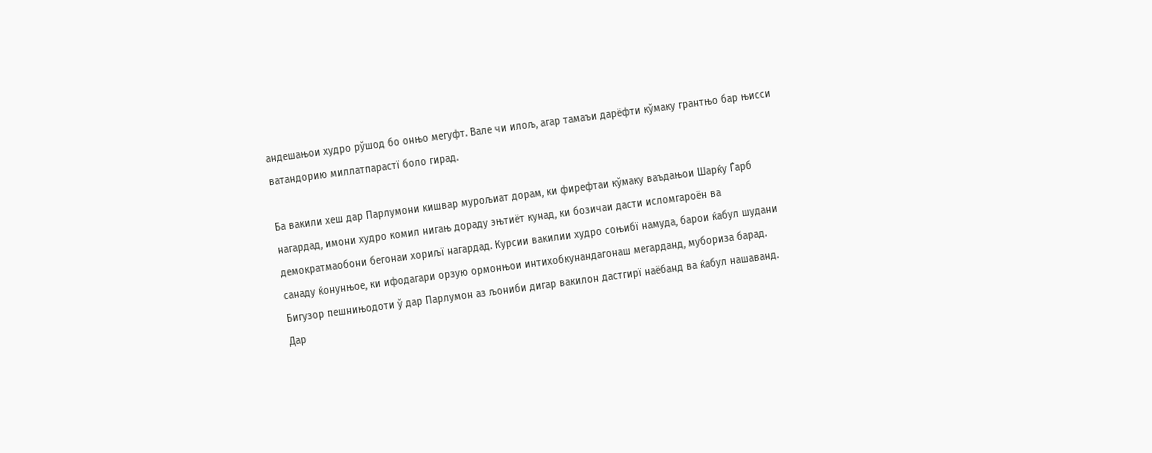андешањои худро рўшод бо онњо мегуфт. Вале чи илољ, агар тамаъи дарёфти кўмаку грантњо бар њисси ватандорию миллатпарастї боло гирад.

Ба вакили хеш дар Парлумони кишвар мурољиат дорам, ки фирефтаи кўмаку ваъдањои Шарќу Ѓарб нагардад, имони худро комил нигањ дораду эњтиёт кунад, ки бозичаи дасти исломгароён ва демократмаобони бегонаи хориљї нагардад. Курсии вакилии худро соњибї намуда, барои ќабул шудани санаду ќонунњое, ки ифодагари орзую ормонњои интихобкунандагонаш мегарданд, мубориза барад. Бигузор пешнињодоти ў дар Парлумон аз љониби дигар вакилон дастгирї наёбанд ва ќабул нашаванд. Дар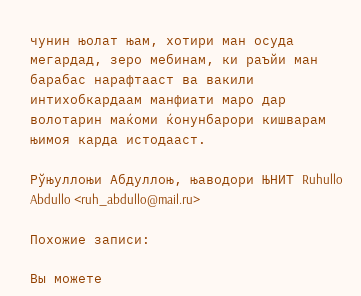чунин њолат њам, хотири ман осуда мегардад, зеро мебинам, ки раъйи ман барабас нарафтааст ва вакили интихобкардаам манфиати маро дар волотарин маќоми ќонунбарори кишварам њимоя карда истодааст.

Рўњуллоњи Абдуллоњ, њаводори ЊНИТ Ruhullo Abdullo <ruh_abdullo@mail.ru>

Похожие записи:

Вы можете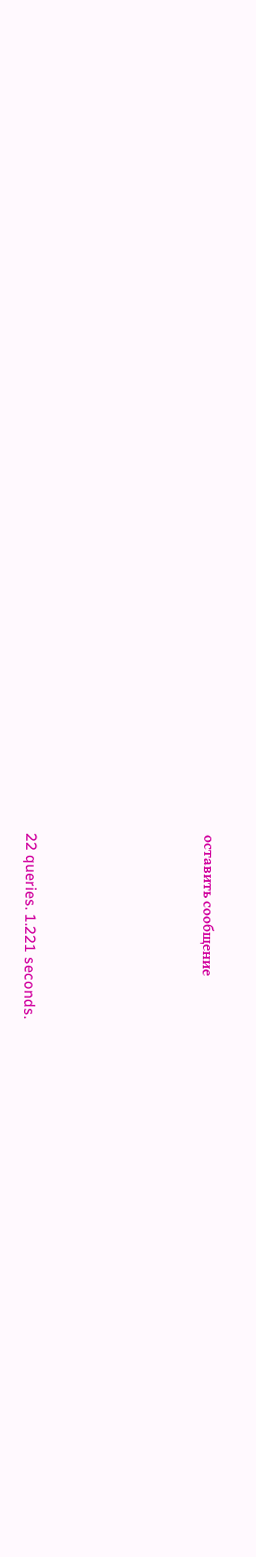оставить сообщение






22 queries. 1.221 seconds.